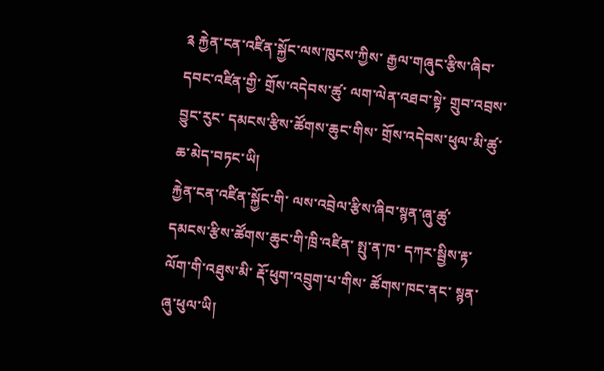༉ རྐྱེན་ངན་འཛིན་སྐྱོང་ལས་ཁུངས་ཀྱིས་ རྒྱལ་གཞུང་རྩིས་ཞིབ་དབང་འཛིན་གྱི་ གྲོས་འདེབས་ཚུ་ ལག་ལེན་འཐབ་སྟེ་ གྲུབ་འབྲས་བྱུང་རུང་ དམངས་རྩིས་ཚོགས་ཆུང་གིས་ གྲོས་འདེབས་ཕུལ་མི་ཚུ་ ཆ་མེད་བཏང་ཡི།
རྐྱེན་ངན་འཛིན་སྐྱོང་གི་ ལས་འབྲེལ་རྩིས་ཞིབ་སྙན་ཞུ་ཚུ་ དམངས་རྩིས་ཚོགས་ཆུང་གི་ཁྲི་འཛིན་ སྤུ་ན་ཁ་ དཀར་སྦྱིས་རྟ་ལོག་གི་འཐུས་མི་ རྡོ་ཕུག་འབྲུག་པ་གིས་ ཚོགས་ཁང་ནང་ སྙན་ཞུ་ཕུལ་ཡི།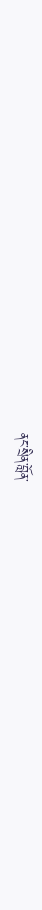ནང་སྲིན་བློན་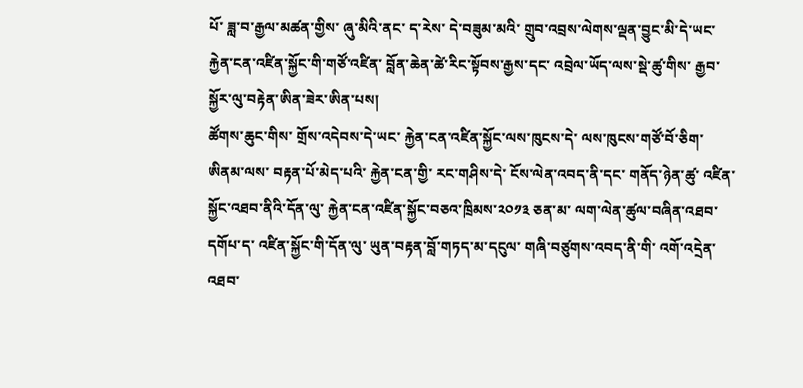པོ་ ཟླ་བ་རྒྱལ་མཚན་གྱིས་ ཞུ་མིའི་ནང་ ད་རེས་ དེ་བཟུམ་མའི་ གྲུབ་འབྲས་ལེགས་ལྡན་བྱུང་མི་དེ་ཡང་ རྐྱེན་ངན་འཛིན་སྐྱོང་གི་གཙོ་འཛིན་ བློན་ཆེན་ཚེ་རིང་སྟོབས་རྒྱས་དང་ འབྲེལ་ཡོད་ལས་སྡེ་ཚུ་གིས་ རྒྱབ་སྐྱོར་ལུ་བརྟེན་ཨིན་ཟེར་ཨིན་པས།
ཚོགས་ཆུང་གིས་ གྲོས་འདེབས་དེ་ཡང་ རྐྱེན་ངན་འཛིན་སྐྱོང་ལས་ཁུངས་དེ་ ལས་ཁུངས་གཙོ་བོ་ཅིག་ཨིནམ་ལས་ བརྟན་པོ་མེད་པའི་ རྐྱེན་ངན་གྱི་ རང་གཤིས་དེ་ ངོས་ལེན་འབད་ནི་དང་ གནོད་ཉེན་ཚུ་ འཛིན་སྐྱོང་འཐབ་ནིའི་དོན་ལུ་ རྐྱེན་ངན་འཛིན་སྐྱོང་བཅའ་ཁྲིམས་༢༠༡༣ ཅན་མ་ ལག་ལེན་ཚུལ་བཞིན་འཐབ་དགོཔ་ད་ འཛིན་སྐྱོང་གི་དོན་ལུ་ ཡུན་བརྟན་བློ་གཏད་མ་དངུལ་ གཞི་བཙུགས་འབད་ནི་གི་ འགོ་འདྲེན་འཐབ་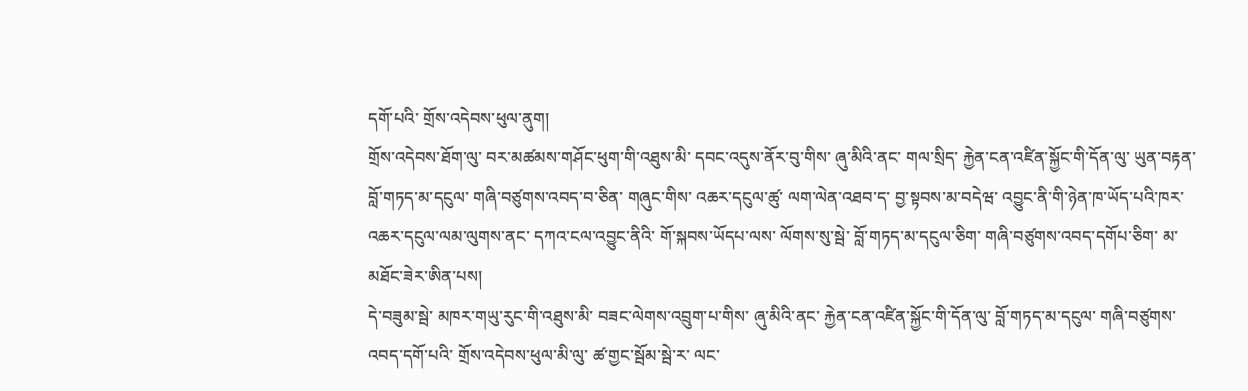དགོ་པའི་ གྲོས་འདེབས་ཕུལ་ནུག།
གྲོས་འདེབས་ཐོག་ལུ་ བར་མཚམས་གཤོང་ཕུག་གི་འཐུས་མི་ དབང་འདུས་ནོར་བུ་གིས་ ཞུ་མིའི་ནང་ གལ་སྲིད་ རྐྱེན་ངན་འཛིན་སྐྱོང་གི་དོན་ལུ་ ཡུན་བརྟན་བློ་གཏད་མ་དངུལ་ གཞི་བཙུགས་འབད་བ་ཅིན་ གཞུང་གིས་ འཆར་དངུལ་ཚུ་ ལག་ལེན་འཐབ་ད་ བྱ་སྟབས་མ་བདེཝ་ འབྱུང་ནི་གི་ཉེན་ཁ་ཡོད་པའི་ཁར་ འཆར་དངུལ་ལམ་ལུགས་ནང་ དཀའ་ངལ་འབྱུང་ནིའི་ གོ་སྐབས་ཡོདཔ་ལས་ ལོགས་སུ་སྦེ་ བློ་གཏད་མ་དངུལ་ཅིག་ གཞི་བཙུགས་འབད་དགོཔ་ཅིག་ མ་མཐོང་ཟེར་ཨིན་པས།
དེ་བཟུམ་སྦེ་ མཁར་གཡུ་རུང་གི་འཐུས་མི་ བཟང་ལེགས་འབྲུག་པ་གིས་ ཞུ་མིའི་ནང་ རྐྱེན་ངན་འཛིན་སྐྱོང་གི་དོན་ལུ་ བློ་གཏད་མ་དངུལ་ གཞི་བཙུགས་འབད་དགོ་པའི་ གྲོས་འདེབས་ཕུལ་མི་ལུ་ ཚ་གྱང་སྦོམ་སྦེ་ར་ ལང་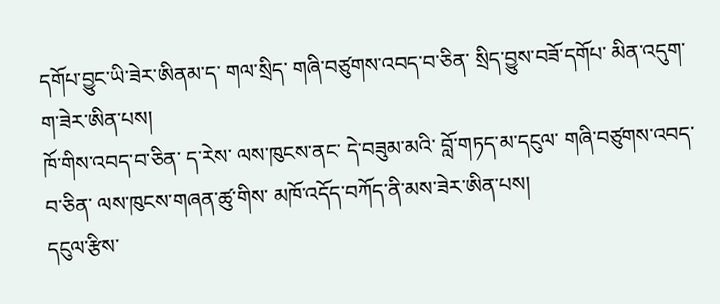དགོཔ་བྱུང་ཡི་ཟེར་ཨིནམ་ད་ གལ་སྲིད་ གཞི་བཙུགས་འབད་བ་ཅིན་ སྲིད་བྱུས་བཟོ་དགོཔ་ མིན་འདུག་ག་ཟེར་ཨིན་པས།
ཁོ་གིས་འབད་བ་ཅིན་ ད་རེས་ ལས་ཁུངས་ནང་ དེ་བཟུམ་མའི་ བློ་གཏད་མ་དངུལ་ གཞི་བཙུགས་འབད་བ་ཅིན་ ལས་ཁུངས་གཞན་ཚུ་གིས་ མཁོ་འདོད་བཀོད་ནི་མས་ཟེར་ཨིན་པས།
དངུལ་རྩིས་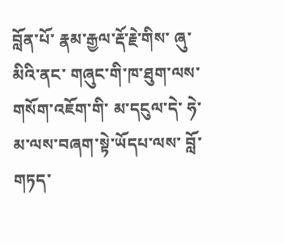བློན་པོ་ རྣམ་རྒྱལ་རྡོ་རྗེ་གིས་ ཞུ་མིའི་ནང་ གཞུང་གི་ཁ་ཐུག་ལས་ གསོག་འཇོག་གི་ མ་དངུལ་དེ་ ཧེ་མ་ལས་བཞག་སྟེ་ཡོདཔ་ལས་ བློ་གཏད་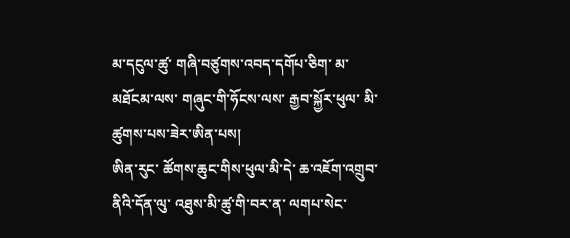མ་དངུལ་ཚུ་ གཞི་བཙུགས་འབད་དགོཔ་ཅིག་ མ་མཐོངམ་ལས་ གཞུང་གི་ཧོངས་ལས་ རྒྱབ་སྐྱོར་ཕུལ་ མི་ཚུགས་པས་ཟེར་ཨིན་པས།
ཨིན་རུང་ ཚོགས་ཆུང་གིས་ཕུལ་མི་དེ་ ཆ་འཇོག་འགྲུབ་ནིའི་དོན་ལུ་ འཐུས་མི་ཚུ་གི་བར་ན་ ལགཔ་སེང་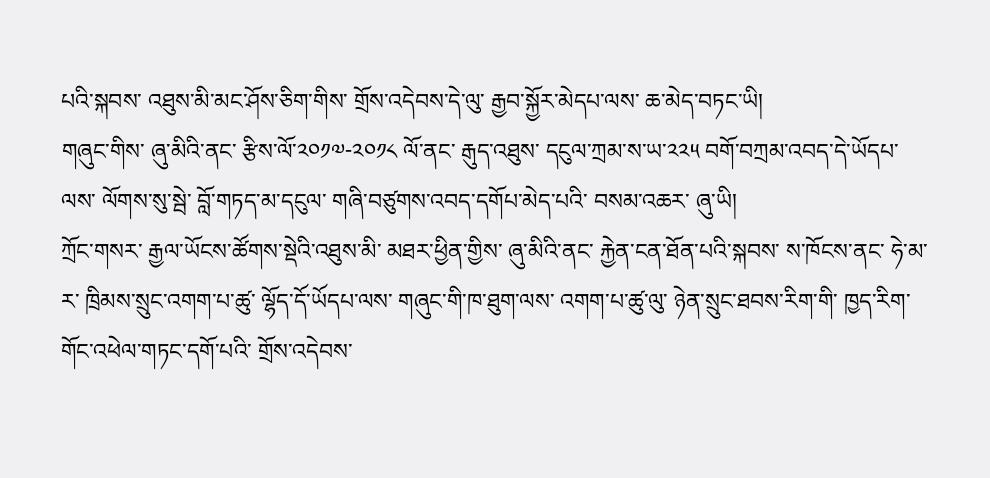པའི་སྐབས་ འཐུས་མི་མང་ཤོས་ཅིག་གིས་ གྲོས་འདེབས་དེ་ལུ་ རྒྱབ་སྐྱོར་མེདཔ་ལས་ ཆ་མེད་བཏང་ཡི།
གཞུང་གིས་ ཞུ་མིའི་ནང་ རྩིས་ལོ་༢༠༡༧-༢༠༡༨ ལོ་ནང་ རྒུད་འཐུས་ དངུལ་ཀྲམ་ས་ཡ་༢༢༥ བགོ་བཀྲམ་འབད་དེ་ཡོདཔ་ལས་ ལོགས་སུ་སྦེ་ བློ་གཏད་མ་དངུལ་ གཞི་བཙུགས་འབད་དགོཔ་མེད་པའི་ བསམ་འཆར་ ཞུ་ཡི།
ཀྲོང་གསར་ རྒྱལ་ཡོངས་ཚོགས་སྡེའི་འཐུས་མི་ མཐར་ཕྱིན་གྱིས་ ཞུ་མིའི་ནང་ རྐྱེན་ངན་ཐོན་པའི་སྐབས་ ས་ཁོངས་ནང་ ཧེ་མ་ར་ ཁྲིམས་སྲུང་འགག་པ་ཚུ་ ལྷོད་དོ་ཡོདཔ་ལས་ གཞུང་གི་ཁ་ཐུག་ལས་ འགག་པ་ཚུ་ལུ་ ཉེན་སྲུང་ཐབས་རིག་གི་ ཁྱད་རིག་གོང་འཕེལ་གཏང་དགོ་པའི་ གྲོས་འདེབས་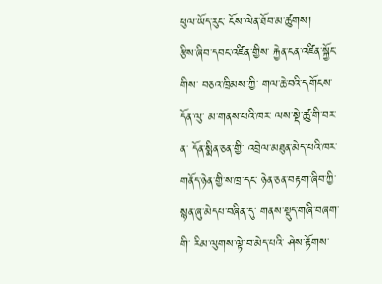ཕུལ་ཡོད་རུང་ ངོས་ལེན་ཐོབ་མ་ཚུགས།
རྩིས་ཞིབ་དབང་འཛིན་གྱིས་ རྐྱེན་ངན་འཛིན་སྐྱོང་གིས་ བཅའ་ཁྲིམས་ཀྱི་ གལ་ཆེ་བའི་དགོངས་དོན་ལུ་ མ་གནས་པའི་ཁར་ ལས་སྡེ་ཚུ་གི་བར་ན་ དོན་སྨིན་ཅན་གྱི་ འབྲེལ་མཐུན་མེད་པའི་ཁར་ གནོད་ཉེན་གྱི་ས་ཁྲ་དང་ ཉེན་ཅན་བརྟག་ཞིབ་ཀྱི་ སྙན་ཞུ་མེདཔ་བཞིན་དུ་ གནས་སྡུད་གཞི་བཞག་གི་ རིམ་ལུགས་ལྟེ་བ་མེད་པའི་ ཤེས་རྟོགས་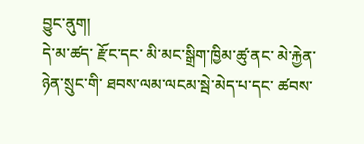བྱུང་ནུག།
དེ་མ་ཚད་ རྫོང་དང་ མི་མང་སྒྲིག་ཁྱིམ་ཚུ་ནང་ མེ་རྐྱེན་ཉེན་སྲུང་གི་ ཐབས་ལམ་ལངམ་སྦེ་མེད་པ་དང་ ཚབས་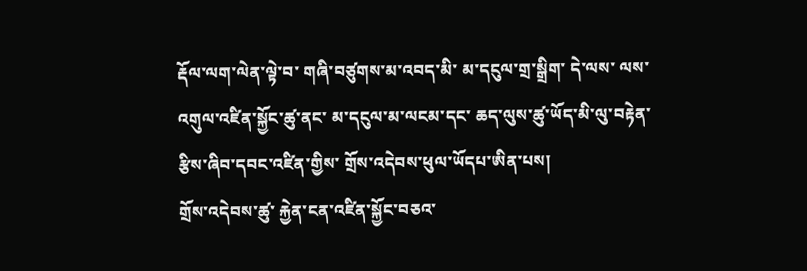རྡོལ་ལག་ལེན་ལྟེ་བ་ གཞི་བཙུགས་མ་འབད་མི་ མ་དངུལ་གྲ་སྒྲིག་ དེ་ལས་ ལས་འགུལ་འཛིན་སྐྱོང་ཚུ་ནང་ མ་དངུལ་མ་ལངམ་དང་ ཆད་ལུས་ཚུ་ཡོད་མི་ལུ་བརྟེན་ རྩིས་ཞིབ་དབང་འཛིན་གྱིས་ གྲོས་འདེབས་ཕུལ་ཡོདཔ་ཨིན་པས།
གྲོས་འདེབས་ཚུ་ རྐྱེན་ངན་འཛིན་སྐྱོང་བཅའ་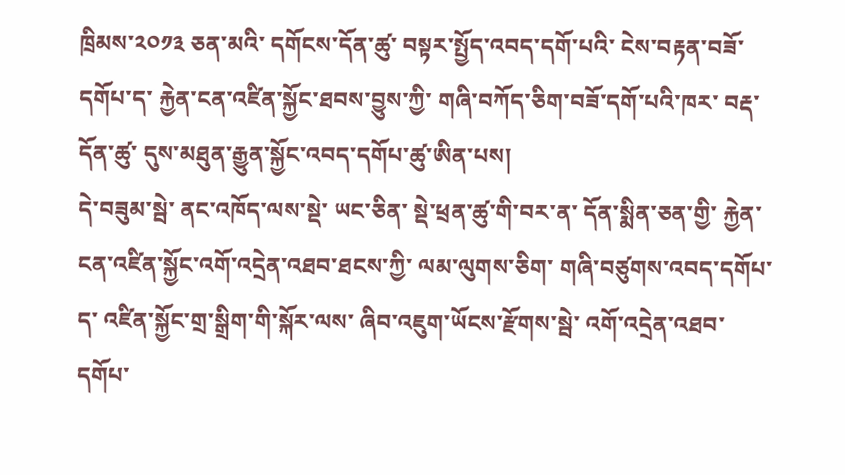ཁྲིམས་༢༠༡༣ ཅན་མའི་ དགོངས་དོན་ཚུ་ བསྟར་སྤྱོད་འབད་དགོ་པའི་ ངེས་བརྟན་བཟོ་དགོཔ་ད་ རྐྱེན་ངན་འཛིན་སྐྱོང་ཐབས་བྱུས་ཀྱི་ གཞི་བཀོད་ཅིག་བཟོ་དགོ་པའི་ཁར་ བརྡ་དོན་ཚུ་ དུས་མཐུན་རྒྱུན་སྐྱོང་འབད་དགོཔ་ཚུ་ཨིན་པས།
དེ་བཟུམ་སྦེ་ ནང་འཁོད་ལས་སྡེ་ ཡང་ཅིན་ སྡེ་ཕྲན་ཚུ་གི་བར་ན་ དོན་སྨིན་ཅན་གྱི་ རྐྱེན་ངན་འཛིན་སྐྱོང་འགོ་འདྲེན་འཐབ་ཐངས་ཀྱི་ ལམ་ལུགས་ཅིག་ གཞི་བཙུགས་འབད་དགོཔ་ད་ འཛིན་སྐྱོང་གྲ་སྒྲིག་གི་སྐོར་ལས་ ཞིབ་འཇུག་ཡོངས་རྫོགས་སྦེ་ འགོ་འདྲེན་འཐབ་དགོཔ་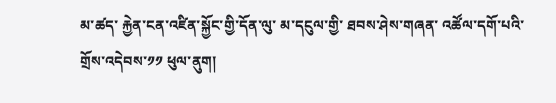མ་ཚད་ རྐྱེན་ངན་འཛིན་སྐྱོང་གྱི་དོན་ལུ་ མ་དངུལ་གྱི་ ཐབས་ཤེས་གཞན་ འཚོལ་དགོ་པའི་ གྲོས་འདེབས་༡༡ ཕུལ་ནུག།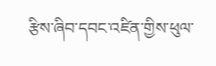རྩིས་ཞིབ་དབང་འཛིན་གྱིས་ཕུལ་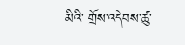མིའི་ གྲོས་འདེབས་ཚུ་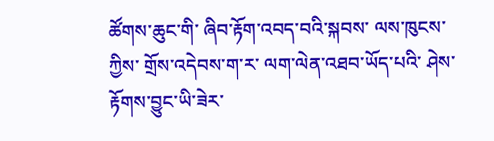ཚོགས་ཆུང་གི་ ཞིབ་རྟོག་འབད་བའི་སྐབས་ ལས་ཁུངས་ཀྱིས་ གྲོས་འདེབས་ག་ར་ ལག་ལེན་འཐབ་ཡོད་པའི་ ཤེས་རྟོགས་བྱུང་ཡི་ཟེར་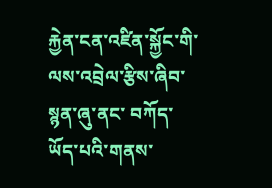རྐྱེན་ངན་འཛིན་སྐྱོང་གི་ ལས་འབྲེལ་རྩིས་ཞིབ་ སྙན་ཞུ་ནང་ བཀོད་ཡོད་པའི་གནས་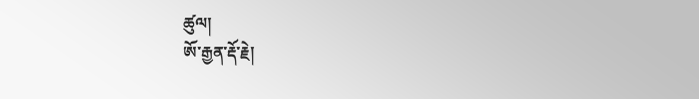ཚུལ།
ཨོ་རྒྱན་རྡོ་རྗེ།